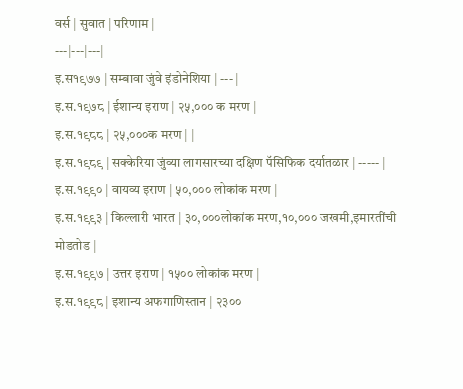वर्स | सुवात | परिणाम |
---|---|---|
इ.स१९७७ | सम्बावा जुंवे इंडोनेशिया | --- |
इ.स.१९७८ | ईशान्य इराण | २५,००० क मरण |
इ.स.१९८८ | २५,०००क मरण | |
इ.स.१९८९ | सक्केरिया जुंव्या लागसारच्या दक्षिण पॅसिफिक दर्यातळार | ----- |
इ.स.१९९० | वायव्य इराण | ५०,००० लोकांक मरण |
इ.स.१९९३ | किल्लारी भारत | ३०,०००लोकांक मरण,१०,००० जखमी,इमारतींची मोडतोड |
इ.स.१९९७ | उत्तर इराण | १५०० लोकांक मरण |
इ.स.१९९८ | इशान्य अफगाणिस्तान | २३००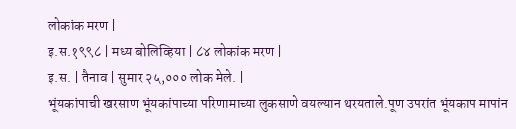लोकांक मरण |
इ.स.१९९८ | मध्य बोलिव्हिया | ८४ लोकांक मरण |
इ.स. | तैनाव | सुमार २५,००० लोक मेले. |
भूंयकांपाची खरसाण भूंयकांपाच्या परिणामाच्या लुकसाणे वयल्यान थरयताले.पूण उपरांत भूंयकाप मापांन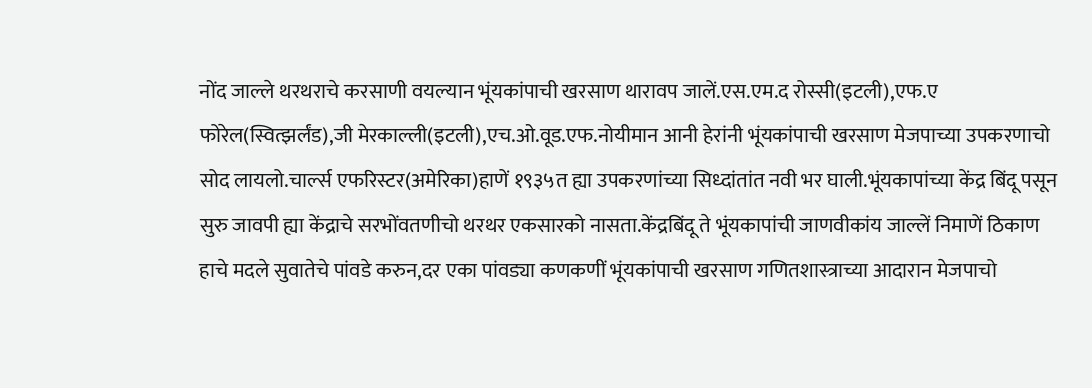नोंद जाल्ले थरथराचे करसाणी वयल्यान भूंयकांपाची खरसाण थारावप जालें.एस.एम.द रोस्सी(इटली),एफ.ए फोरेल(स्वित्झर्लंड),जी मेरकाल्ली(इटली),एच.ओ.वूड.एफ.नोयीमान आनी हेरांनी भूंयकांपाची खरसाण मेजपाच्या उपकरणाचो सोद लायलो.चार्ल्स एफरिस्टर(अमेरिका)हाणें १९३५त ह्या उपकरणांच्या सिध्दांतांत नवी भर घाली.भूंयकापांच्या केंद्र बिंदू पसून सुरु जावपी ह्या केंद्राचे सरभोंवतणीचो थरथर एकसारको नासता.केंद्रबिंदू ते भूंयकापांची जाणवीकांय जाल्लें निमाणें ठिकाण हाचे मदले सुवातेचे पांवडे करुन,दर एका पांवड्या कणकणीं भूंयकांपाची खरसाण गणितशास्त्राच्या आदारान मेजपाचो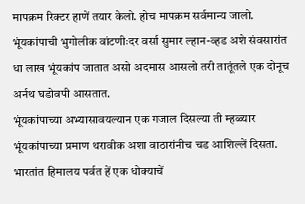मापक्रम रिक्टर हाणें तयार केलो. होच मापक्रम सर्वमान्य जालो. भूंयकांपाची भुगोलीक वांटणीःदर वर्सा सुमार ल्हान-व्हड अशे संवसारांत धा लाख भूंयकांप जातात असो अदमास आसलो तरी तातूंतले एक दोनूच अर्नथ घडोवपी आसतात.
भूंयकांपाच्या अभ्यासावयल्यान एक गजाल दिसल्या ती म्हळ्यार भूंयकांपाच्या प्रमाण थरावीक अशा वाठारांनीच चड आशिल्लें दिसता.
भारतांत हिमालय पर्वत हें एक धोक्याचें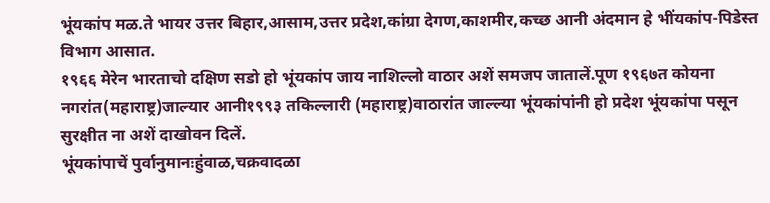भूंयकांप मळ.ते भायर उत्तर बिहार,आसाम,उत्तर प्रदेश,कांग्रा देगण,काशमीर,कच्छ आनी अंदमान हे भींयकांप-पिडेस्त विभाग आसात.
१९६६ मेरेन भारताचो दक्षिण सडो हो भूंयकांप जाय नाशिल्लो वाठार अशें समजप जातालें.पूण १९६७त कोयना नगरांत(महाराष्ट्र)जाल्यार आनी१९९३ तकिल्लारी (महाराष्ट्र)वाठारांत जाल्ल्या भूंयकांपांनी हो प्रदेश भूंयकांपा पसून सुरक्षीत ना अशें दाखोवन दिलें.
भूंयकांपाचें पुर्वानुमानःहुंवाळ,चक्रवादळा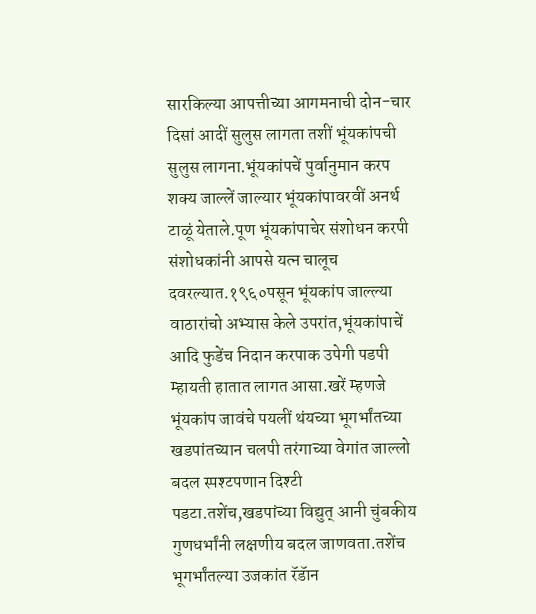सारकिल्या आपत्तीच्या आगमनाची दोन-चार दिसां आदीं सुलुस लागता तशीं भूंयकांपची सुलुस लागना.भूंयकांपचें पुर्वानुमान करप शक्य जाल्लें जाल्यार भूंयकांपावरवीं अनर्थ टाळूं येताले.पूण भूंयकांपाचेर संशोधन करपी संशोधकांनी आपसे यत्न चालूच दवरल्यात.१९६०पसून भूंयकांप जाल्ल्या वाठारांचो अभ्यास केले उपरांत,भूंयकांपाचें आदि फुडेंच निदान करपाक उपेगी पडपी म्हायती हातात लागत आसा.खरें म्हणजे भूंयकांप जावंचे पयलीं थंयच्या भूगर्भांतच्या खडपांतच्यान चलपी तरंगाच्या वेगांत जाल्लो बदल स्पश्टपणान दिश्टी पडटा.तशेंच,खडपांच्या विद्युत् आनी चुंबकीय गुणधर्भांनी लक्षणीय बदल जाणवता.तशेंच भूगर्भांतल्या उजकांत रॅडॅान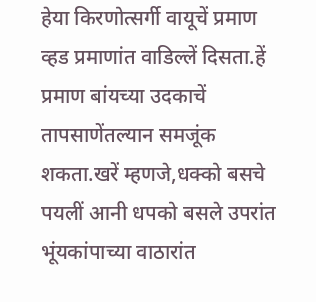हेया किरणोत्सर्गी वायूचें प्रमाण व्हड प्रमाणांत वाडिल्लें दिसता.हें प्रमाण बांयच्या उदकाचें तापसाणेंतल्यान समजूंक शकता.खरें म्हणजे,धक्को बसचे पयलीं आनी धपको बसले उपरांत भूंयकांपाच्या वाठारांत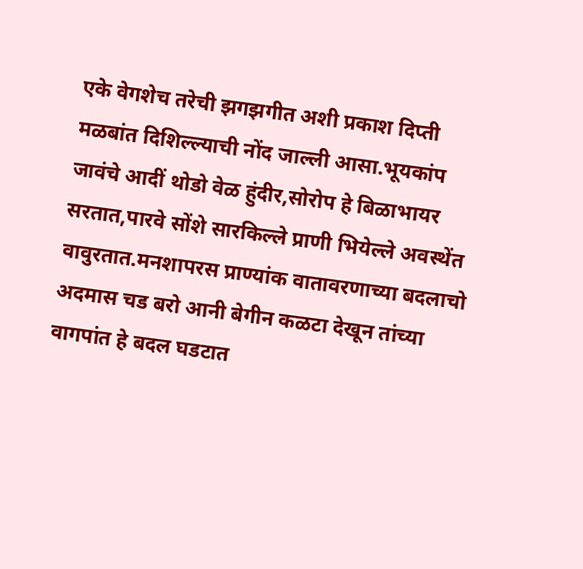एके वेगशेच तरेची झगझगीत अशी प्रकाश दिप्ती मळबांत दिशिल्ल्याची नोंद जाल्ली आसा.भूयकांप जावंचे आदीं थोडो वेळ हुंदीर,सोरोप हे बिळाभायर सरतात,पारवे सोंशे सारकिल्ले प्राणी भियेल्ले अवस्थेंत वावुरतात.मनशापरस प्राण्यांक वातावरणाच्या बदलाचो अदमास चड बरो आनी बेगीन कळटा देखून तांच्या वागपांत हे बदल घडटात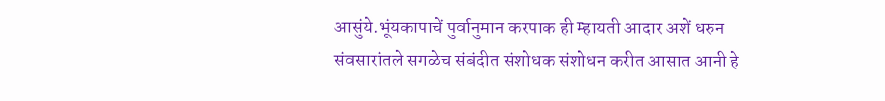आसुंये.भूंयकापाचें पुर्वानुमान करपाक ही म्हायती आदार अशें धरुन संवसारांतले सगळेच संबंदीत संशोधक संशोधन करीत आसात आनी हे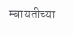म्बायतीच्या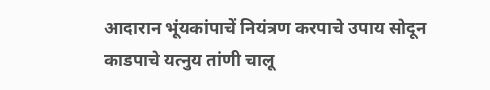आदारान भूंयकांपाचें नियंत्रण करपाचे उपाय सोदून काडपाचे यत्नुय तांणी चालू